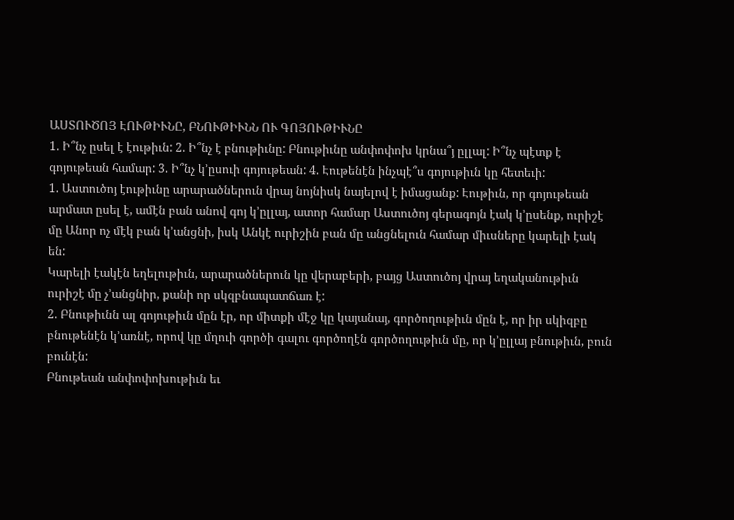ԱՍՏՈՒԾՈՅ ԷՈՒԹԻՒՆԸ, ԲՆՈՒԹԻՒՆՆ ՈՒ ԳՈՅՈՒԹԻՒՆԸ
1. Ի՞նչ ըսել է էութիւն: 2. Ի՞նչ է բնութիւնը: Բնութիւնը անփոփոխ կրնա՞յ ըլլալ: Ի՞նչ պէտք է գոյութեան համար: 3. Ի՞նչ կ՚ըսուի գոյութեան: 4. Էութենէն ինչպէ՞ս գոյութիւն կը հետեւի:
1. Աստուծոյ էութիւնը արարածներուն վրայ նոյնիսկ նայելով է իմացանք: Էութիւն, որ գոյութեան արմատ ըսել է, ամէն բան անով գոյ կ՚ըլլայ, ատոր համար Աստուծոյ գերագոյն էակ կ՚ըսենք, ուրիշէ մը Անոր ոչ մէկ բան կ՚անցնի, իսկ Անկէ ուրիշին բան մը անցնելուն համար միւսները կարելի էակ են:
Կարելի էակէն եղելութիւն, արարածներուն կը վերաբերի, բայց Աստուծոյ վրայ եղականութիւն ուրիշէ մը չ՚անցնիր, քանի որ սկզբնապատճառ է:
2. Բնութիւնն ալ գոյութիւն մըն էր, որ միտքի մէջ կը կայանայ, գործողութիւն մըն է, որ իր սկիզբը բնութենէն կ՚առնէ, որով կը մղուի գործի գալու գործողէն գործողութիւն մը, որ կ՚ըլլայ բնութիւն, բուն բունէն:
Բնութեան անփոփոխութիւն եւ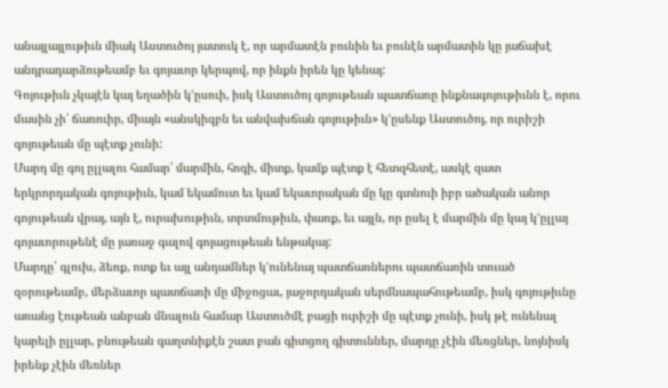անայլայլութիւն միակ Աստուծոյ յատուկ է, որ արմատէն բունին եւ բունէն արմատին կը յաճախէ անդրադարձութեամբ եւ գոյաւոր կերպով, որ ինքն իրեն կը կենայ:
Գոյութիւն չկայէն կայ եղածին կ՚ըսուի, իսկ Աստուծոյ գոյութեան պատճառը ինքնագոյութիւնն է, որու մասին չի՛ ճառուիր, միայն «անսկիզբն եւ անվախճան գոյութիւն» կ՚ըսենք Աստուծոյ, որ ուրիշի գոյութեան մը պէտք չունի:
Մարդ մը գոյ ըլլալու համար՝ մարմին, հոգի, միտք, կամք պէտք է հետզհետէ, ասկէ զատ երկրորդական գոյութիւն, կամ եկամուտ եւ կամ եկաւորական մը կը գտնուի իբր ածական անոր գոյութեան վրայ, այն է, ուրախութիւն, տրտմութիւն, փառք, եւ այլն, որ ըսել է մարմին մը կայ կ՚ըլլայ գոյաւորութենէ մը յառաջ գալով գոյացութեան ենթակայ:
Մարդը՝ գլուխ, ձեռք, ոտք եւ այլ անդամներ կ՚ունենայ պատճառներու պատճառին տուած զօրութեամբ, մերձաւոր պատճառի մը միջոցաւ, յաջորդական սերմնապահութեամբ, իսկ գոյութիւնը առանց էութեան անբան մնալուն համար Աստուծմէ բացի ուրիշի մը պէտք չունի, իսկ թէ ունենալ կարելի ըլլար, բնութեան գաղտնիքէն շատ բան գիտցող գիտուններ, մարդը չէին մեռցներ, նոյնիսկ իրենք չէին մեռներ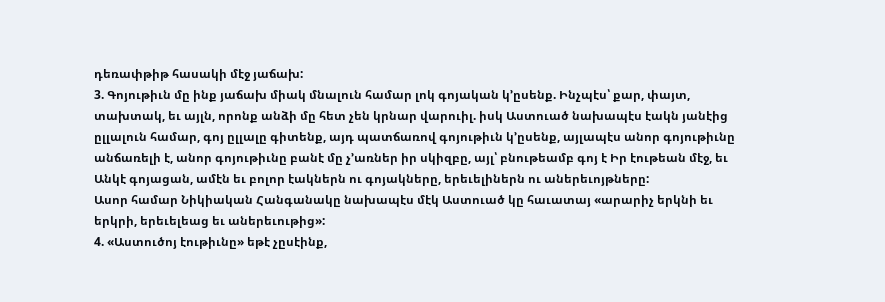դեռափթիթ հասակի մէջ յաճախ:
3. Գոյութիւն մը ինք յաճախ միակ մնալուն համար լոկ գոյական կ՚ըսենք. Ինչպէս՝ քար, փայտ, տախտակ, եւ այլն, որոնք անձի մը հետ չեն կրնար վարուիլ. իսկ Աստուած նախապէս էակն յանէից ըլլալուն համար, գոյ ըլլալը գիտենք, այդ պատճառով գոյութիւն կ՚ըսենք, այլապէս անոր գոյութիւնը անճառելի է, անոր գոյութիւնը բանէ մը չ՚առներ իր սկիզբը, այլ՝ բնութեամբ գոյ է Իր էութեան մէջ, եւ Անկէ գոյացան, ամէն եւ բոլոր էակներն ու գոյակները, երեւելիներն ու աներեւոյթները:
Ասոր համար Նիկիական Հանգանակը նախապէս մէկ Աստուած կը հաւատայ «արարիչ երկնի եւ երկրի, երեւելեաց եւ աներեւութից»:
4. «Աստուծոյ էութիւնը» եթէ չըսէինք,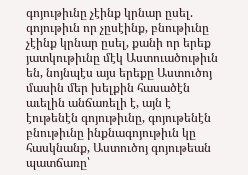գոյութիւնը չէինք կրնար ըսել. գոյութիւն որ չըսէինք, բնութիւնը չէինք կրնար ըսել, քանի որ երեք յատկութիւնը մէկ Աստուածութիւն են, նոյնպէս այս երեքը Աստուծոյ մասին մեր խելքին հասածէն աւելին անճառելի է, այն է էութենէն գոյութիւնը, գոյութենէն բնութիւնը ինքնագոյութիւն կը հասկնանք, Աստուծոյ գոյութեան պատճառը՝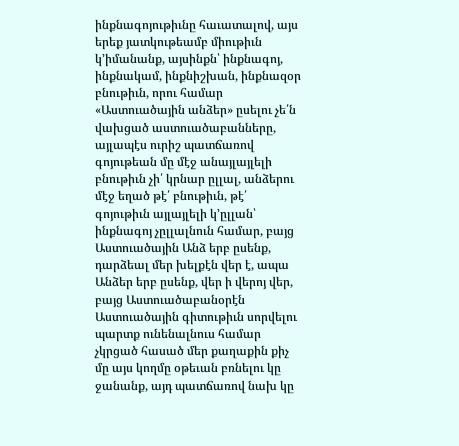ինքնագոյութիւնը հաւատալով, այս երեք յատկութեամբ միութիւն կ՚իմանանք, այսինքն՝ ինքնագոյ, ինքնակամ, ինքնիշխան, ինքնազօր բնութիւն, որու համար «Աստուածային անձեր» ըսելու չե՛ն վախցած աստուածաբանները, այլապէս ուրիշ պատճառով գոյութեան մը մէջ անայլայլելի բնութիւն չի՛ կրնար ըլլալ, անձերու մէջ եղած թէ՛ բնութիւն, թէ՛ գոյութիւն այլայլելի կ՚ըլլան՝ ինքնագոյ չըլլալնուն համար, բայց Աստուածային Անձ երբ ըսենք, դարձեալ մեր խելքէն վեր է, ապա Անձեր երբ ըսենք, վեր ի վերոյ վեր, բայց Աստուածաբանօրէն Աստուածային գիտութիւն սորվելու պարտք ունենալնուս համար չկրցած հասած մեր քաղաքին քիչ մը այս կողմը օթեւան բռնելու կը ջանանք, այդ պատճառով նախ կը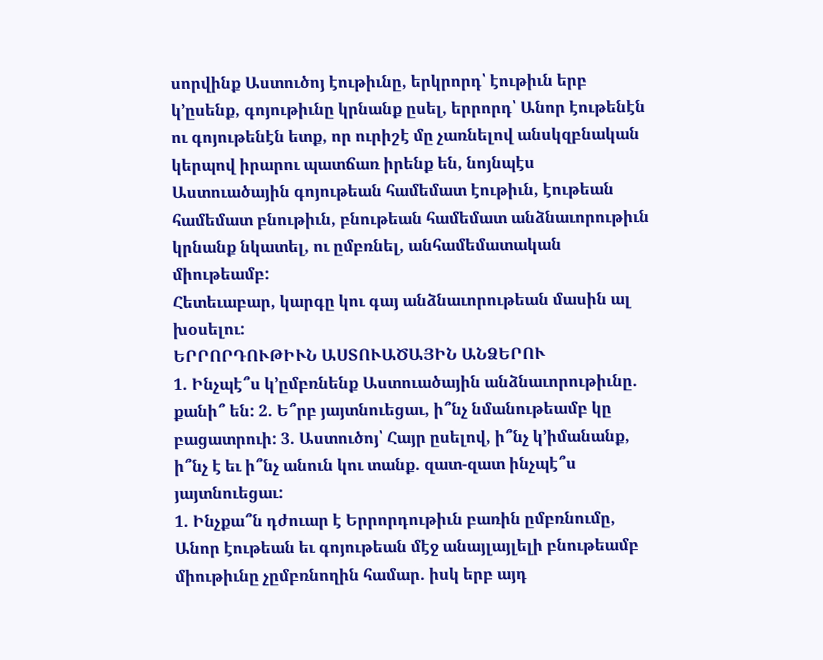սորվինք Աստուծոյ էութիւնը, երկրորդ՝ էութիւն երբ կ՚ըսենք, գոյութիւնը կրնանք ըսել, երրորդ՝ Անոր էութենէն ու գոյութենէն ետք, որ ուրիշէ մը չառնելով անսկզբնական կերպով իրարու պատճառ իրենք են, նոյնպէս Աստուածային գոյութեան համեմատ էութիւն, էութեան համեմատ բնութիւն, բնութեան համեմատ անձնաւորութիւն կրնանք նկատել, ու ըմբռնել, անհամեմատական միութեամբ:
Հետեւաբար, կարգը կու գայ անձնաւորութեան մասին ալ խօսելու:
ԵՐՐՈՐԴՈՒԹԻՒՆ ԱՍՏՈՒԱԾԱՅԻՆ ԱՆՁԵՐՈՒ
1. Ինչպէ՞ս կ՚ըմբռնենք Աստուածային անձնաւորութիւնը. քանի՞ են: 2. Ե՞րբ յայտնուեցաւ, ի՞նչ նմանութեամբ կը բացատրուի: 3. Աստուծոյ՝ Հայր ըսելով, ի՞նչ կ՚իմանանք, ի՞նչ է եւ ի՞նչ անուն կու տանք. զատ-զատ ինչպէ՞ս յայտնուեցաւ:
1. Ինչքա՞ն դժուար է Երրորդութիւն բառին ըմբռնումը, Անոր էութեան եւ գոյութեան մէջ անայլայլելի բնութեամբ միութիւնը չըմբռնողին համար. իսկ երբ այդ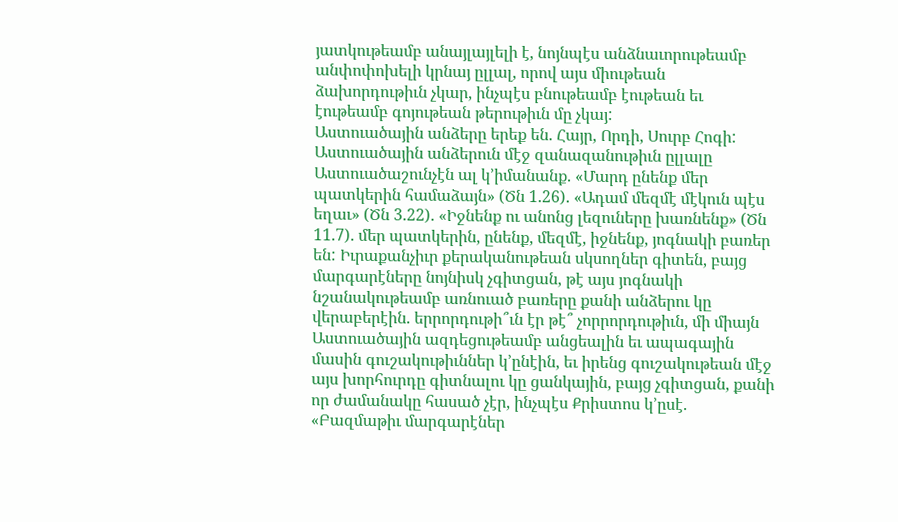յատկութեամբ անայլայլելի է, նոյնպէս անձնաւորութեամբ անփոփոխելի կրնայ ըլլալ, որով այս միութեան ձախորդութիւն չկար, ինչպէս բնութեամբ էութեան եւ էութեամբ գոյութեան թերութիւն մը չկայ:
Աստուածային անձերը երեք են. Հայր, Որդի, Սուրբ Հոգի: Աստուածային անձերուն մէջ զանազանութիւն ըլլալը Աստուածաշունչէն ալ կ՚իմանանք. «Մարդ ընենք մեր պատկերին համաձայն» (Ծն 1.26). «Ադամ մեզմէ մէկուն պէս եղաւ» (Ծն 3.22). «Իջնենք ու անոնց լեզուները խառնենք» (Ծն 11.7). մեր պատկերին, ընենք, մեզմէ, իջնենք, յոգնակի բառեր են: Իւրաքանչիւր քերականութեան սկսողներ գիտեն, բայց մարգարէները նոյնիսկ չգիտցան, թէ այս յոգնակի նշանակութեամբ առնուած բառերը քանի անձերու կը վերաբերէին. երրորդութի՞ւն էր թէ՞ չորրորդութիւն, մի միայն Աստուածային ազդեցութեամբ անցեալին եւ ապագային մասին գուշակութիւններ կ՚ընէին, եւ իրենց գուշակութեան մէջ այս խորհուրդը գիտնալու կը ցանկային, բայց չգիտցան, քանի որ ժամանակը հասած չէր, ինչպէս Քրիստոս կ՚ըսէ. «Բազմաթիւ մարգարէներ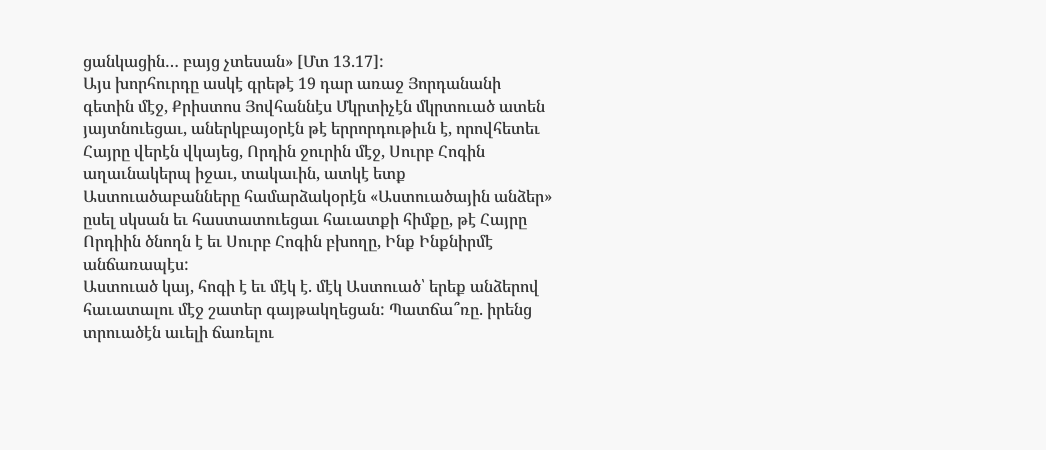ցանկացին… բայց չտեսան» [Մտ 13.17]:
Այս խորհուրդը ասկէ գրեթէ 19 դար առաջ Յորդանանի գետին մէջ, Քրիստոս Յովհաննէս Մկրտիչէն մկրտուած ատեն յայտնուեցաւ, աներկբայօրէն թէ երրորդութիւն է, որովհետեւ Հայրը վերէն վկայեց, Որդին ջուրին մէջ, Սուրբ Հոգին աղաւնակերպ իջաւ, տակաւին, ատկէ ետք Աստուածաբանները համարձակօրէն «Աստուածային անձեր» ըսել սկսան եւ հաստատուեցաւ հաւատքի հիմքը, թէ Հայրը Որդիին ծնողն է եւ Սուրբ Հոգին բխողը, Ինք Ինքնիրմէ անճառապէս:
Աստուած կայ, հոգի է եւ մէկ է. մէկ Աստուած՝ երեք անձերով հաւատալու մէջ շատեր գայթակղեցան: Պատճա՞ռը. իրենց տրուածէն աւելի ճառելու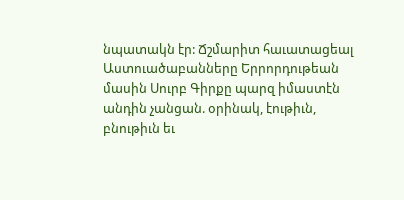նպատակն էր: Ճշմարիտ հաւատացեալ Աստուածաբանները Երրորդութեան մասին Սուրբ Գիրքը պարզ իմաստէն անդին չանցան. օրինակ, էութիւն, բնութիւն եւ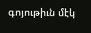գոյութիւն մէկ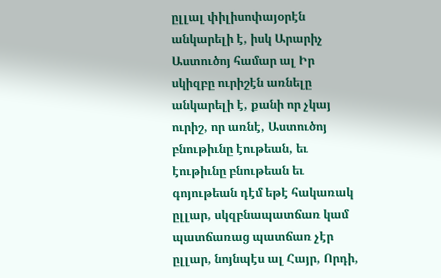ըլլալ փիլիսոփայօրէն անկարելի է, իսկ Արարիչ Աստուծոյ համար ալ Իր սկիզբը ուրիշէն առնելը անկարելի է, քանի որ չկայ ուրիշ, որ առնէ, Աստուծոյ բնութիւնը էութեան, եւ էութիւնը բնութեան եւ գոյութեան դէմ եթէ հակառակ ըլլար, սկզբնապատճառ կամ պատճառաց պատճառ չէր ըլլար, նոյնպէս ալ Հայր, Որդի,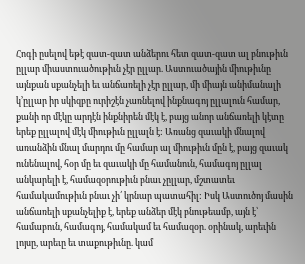Հոգի ըսելով եթէ զատ-զատ անձերու հետ զատ-զատ ալ բնութիւն ըլլար միաստուածութիւն չէր ըլլար. Աստուածային միութիւնը այնքան սքանչելի եւ անճառելի չէր ըլլար, մի միայն անիմանալի կ՚ըլլար իր սկիզբը ուրիշէն չառնելով ինքնագոյ ըլլալուն համար, քանի որ մէկը արդէն ինքնիրեն մէկ է, բայց անոր անճառելի կէտը երեք ըլլալով մէկ միութիւն ըլլալն է: Առանց զաւակի մնալով առանձին մնալ մարդու մը համար ալ միութիւն մըն է, բայց զաւակ ունենալով, հօր մը եւ զաւակի մը համանուն, համագոյ ըլլալ անկարելի է, համազօրութիւն բնաւ չըլլար, մշտատեւ համակամութիւն բնաւ չի՛ կրնար պատահիլ: Իսկ Աստուծոյ մասին անճառելի սքանչելիք է, երեք անձեր մէկ բնութեամբ, այն է՝ համաբուն, համագոյ, համակամ եւ համազօր. օրինակ, արեւին լոյսը, արեւը եւ տաքութիւնը. կամ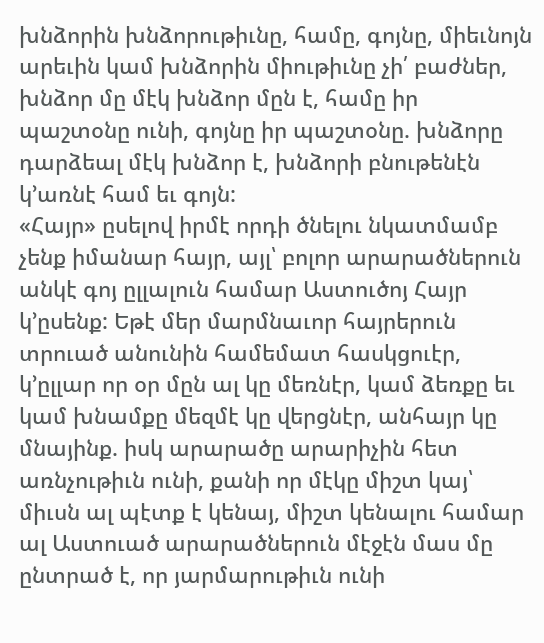խնձորին խնձորութիւնը, համը, գոյնը, միեւնոյն արեւին կամ խնձորին միութիւնը չի՛ բաժներ, խնձոր մը մէկ խնձոր մըն է, համը իր պաշտօնը ունի, գոյնը իր պաշտօնը. խնձորը դարձեալ մէկ խնձոր է, խնձորի բնութենէն կ՚առնէ համ եւ գոյն:
«Հայր» ըսելով իրմէ որդի ծնելու նկատմամբ չենք իմանար հայր, այլ՝ բոլոր արարածներուն անկէ գոյ ըլլալուն համար Աստուծոյ Հայր կ՚ըսենք: Եթէ մեր մարմնաւոր հայրերուն տրուած անունին համեմատ հասկցուէր, կ՚ըլլար որ օր մըն ալ կը մեռնէր, կամ ձեռքը եւ կամ խնամքը մեզմէ կը վերցնէր, անհայր կը մնայինք. իսկ արարածը արարիչին հետ առնչութիւն ունի, քանի որ մէկը միշտ կայ՝ միւսն ալ պէտք է կենայ, միշտ կենալու համար ալ Աստուած արարածներուն մէջէն մաս մը ընտրած է, որ յարմարութիւն ունի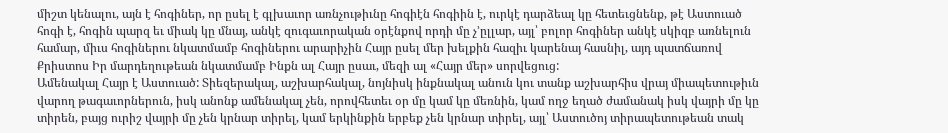միշտ կենալու, այն է հոգիներ, որ ըսել է գլխաւոր առնչութիւնը հոգիէն հոգիին է, ուրկէ դարձեալ կը հետեւցնենք, թէ Աստուած հոգի է, հոգին պարզ եւ միակ կը մնայ, անկէ զուգաւորական օրէնքով որդի մը չ՚ըլլար, այլ՝ բոլոր հոգիներ անկէ սկիզբ առնելուն համար, միւս հոգիներու նկատմամբ հոգիներու արարիչին Հայր ըսել մեր խելքին հազիւ կարենայ հասնիլ, այդ պատճառով Քրիստոս Իր մարդեղութեան նկատմամբ Ինքն ալ Հայր ըսաւ, մեզի ալ «Հայր մեր» սորվեցուց:
Ամենակալ Հայր է Աստուած: Տիեզերակալ, աշխարհակալ, նոյնիսկ ինքնակալ անուն կու տանք աշխարհիս վրայ միապետութիւն վարող թագաւորներուն, իսկ անոնք ամենակալ չեն, որովհետեւ օր մը կամ կը մեռնին, կամ ողջ եղած ժամանակ իսկ վայրի մը կը տիրեն, բայց ուրիշ վայրի մը չեն կրնար տիրել, կամ երկինքին երբեք չեն կրնար տիրել, այլ՝ Աստուծոյ տիրապետութեան տակ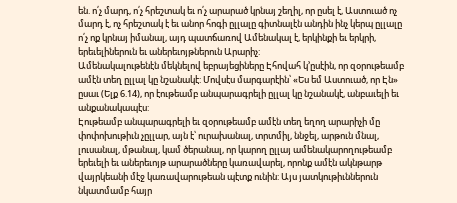են. ո՛չ մարդ, ո՛չ հրեշտակ եւ ո՛չ արարած կրնայ շեղիլ, որ ըսել է, Աստուած ոչ մարդ է, ոչ հրեշտակ է եւ անոր հոգի ըլլալը գիտնալէն անդին ինչ կերպ ըլլալը ո՛չ ոք կրնայ իմանալ, այդ պատճառով Ամենակալ է, երկինքի եւ երկրի, երեւելիներուն եւ աներեւոյթներուն Արարիչ:
Ամենակալութենէն մեկնելով եբրայեցիները Էհովահ կ՚ըսէին, որ զօրութեամբ ամէն տեղ ըլլալ կը նշանակէ: Մովսէս մարգարէին՝ «Ես եմ Աստուած, որ Էն» ըսաւ (Ելք 6.14), որ էութեամբ անպարագրելի ըլլալ կը նշանակէ, անբաւելի եւ անքանակապէս:
Էութեամբ անպարագրելի եւ զօրութեամբ ամէն տեղ եղող արարիչի մը փոփոխութիւն չըլլար, այն է՝ ուրախանալ, տրտմիլ, ննջել, արթուն մնալ, լուսանալ, մթանալ, կամ ծերանալ, որ կարող ըլլայ ամենակարողութեամբ երեւելի եւ աներեւոյթ արարածները կառավարել, որոնք ամէն ակնթարթ վայրկեանի մէջ կառավարութեան պէտք ունին: Այս յատկութիւններուն նկատմամբ հայր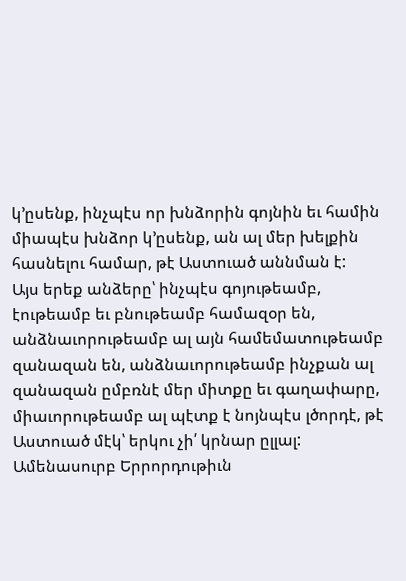կ՚ըսենք, ինչպէս որ խնձորին գոյնին եւ համին միապէս խնձոր կ՚ըսենք, ան ալ մեր խելքին հասնելու համար, թէ Աստուած աննման է:
Այս երեք անձերը՝ ինչպէս գոյութեամբ, էութեամբ եւ բնութեամբ համազօր են, անձնաւորութեամբ ալ այն համեմատութեամբ զանազան են, անձնաւորութեամբ ինչքան ալ զանազան ըմբռնէ մեր միտքը եւ գաղափարը, միաւորութեամբ ալ պէտք է նոյնպէս լծորդէ, թէ Աստուած մէկ՝ երկու չի՛ կրնար ըլլալ:
Ամենասուրբ Երրորդութիւն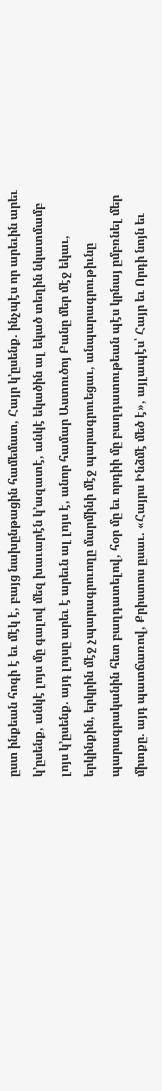ըստ ինքեան հոգի է եւ մէկ է, բայց նախընթացին համեմատ, Հայր կ՚ըսենք. ինչպէս որ արեւին արեւ կ՚ըսենք, անկէ լոյս մը գալով մեզ խաւարէն կ՚ազատէ, անկէ եկածին ալ եկած տեղին նկատմամբ լոյս կ՚ըսենք. այդ լոյսը արեւ է արեւն ալ լոյս է, անոր համար Աստուծոյ Բանը մեր մէջ եկաւ, երկինքին, երկրին մէջ չպարագրուողը մարմինի մէջ պարագրուեցաւ, անպարագրութիւնը պարագրականին հետ բաղդատելով, հօր մը եւ որդիի մը բաղդատութեան պէս կրնայ ըմբռնել մեր միտքը. այդ պատճառով, Քրիստոս ըսաւ. «Հայրս Ինձմէ մեծ է», այլապէս՝ Հայր եւ Որդի նոյն եւ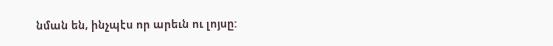նման են, ինչպէս որ արեւն ու լոյսը: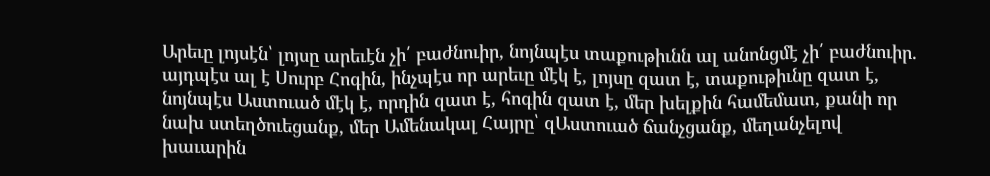Արեւը լոյսէն՝ լոյսը արեւէն չի՛ բաժնուիր, նոյնպէս տաքութիւնն ալ անոնցմէ չի՛ բաժնուիր. այդպէս ալ է Սուրբ Հոգին, ինչպէս որ արեւը մէկ է, լոյսը զատ է, տաքութիւնը զատ է, նոյնպէս Աստուած մէկ է, որդին զատ է, հոգին զատ է, մեր խելքին համեմատ, քանի որ նախ ստեղծուեցանք, մեր Ամենակալ Հայրը՝ զԱստուած ճանչցանք, մեղանչելով խաւարին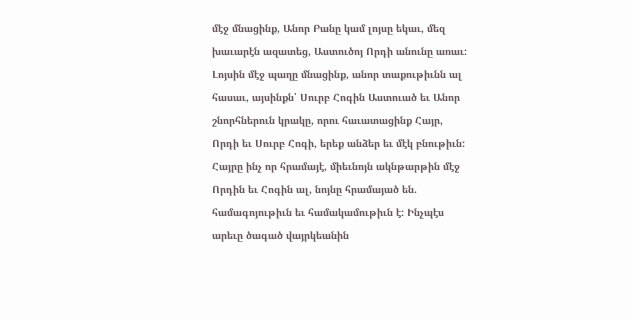մէջ մնացինք, Անոր Բանը կամ լոյսը եկաւ, մեզ խաւարէն ազատեց, Աստուծոյ Որդի անունը առաւ: Լոյսին մէջ պաղը մնացինք, անոր տաքութիւնն ալ հասաւ, այսինքն՝ Սուրբ Հոգին Աստուած եւ Անոր շնորհներուն կրակը, որու հաւատացինք Հայր, Որդի եւ Սուրբ Հոգի, երեք անձեր եւ մէկ բնութիւն:
Հայրը ինչ որ հրամայէ, միեւնոյն ակնթարթին մէջ Որդին եւ Հոգին ալ, նոյնը հրամայած են. համագոյութիւն եւ համակամութիւն է: Ինչպէս արեւը ծագած վայրկեանին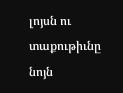լոյսն ու տաքութիւնը նոյն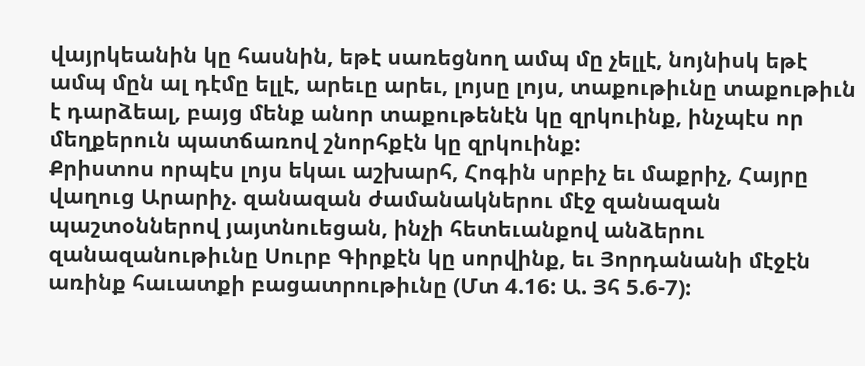վայրկեանին կը հասնին, եթէ սառեցնող ամպ մը չելլէ, նոյնիսկ եթէ ամպ մըն ալ դէմը ելլէ, արեւը արեւ, լոյսը լոյս, տաքութիւնը տաքութիւն է դարձեալ, բայց մենք անոր տաքութենէն կը զրկուինք, ինչպէս որ մեղքերուն պատճառով շնորհքէն կը զրկուինք:
Քրիստոս որպէս լոյս եկաւ աշխարհ, Հոգին սրբիչ եւ մաքրիչ, Հայրը վաղուց Արարիչ. զանազան ժամանակներու մէջ զանազան պաշտօններով յայտնուեցան, ինչի հետեւանքով անձերու զանազանութիւնը Սուրբ Գիրքէն կը սորվինք, եւ Յորդանանի մէջէն առինք հաւատքի բացատրութիւնը (Մտ 4.16: Ա. Յհ 5.6-7):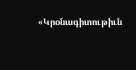«Կրօնագիտութիւն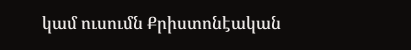կամ ուսումն Քրիստոնէական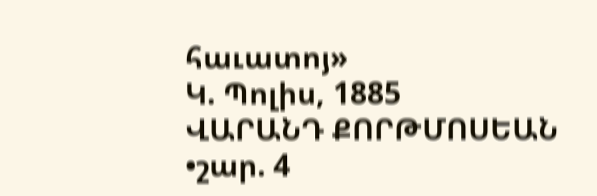հաւատոյ»
Կ. Պոլիս, 1885
ՎԱՐԱՆԴ ՔՈՐԹՄՈՍԵԱՆ
•շար. 4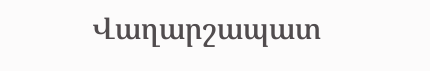Վաղարշապատ